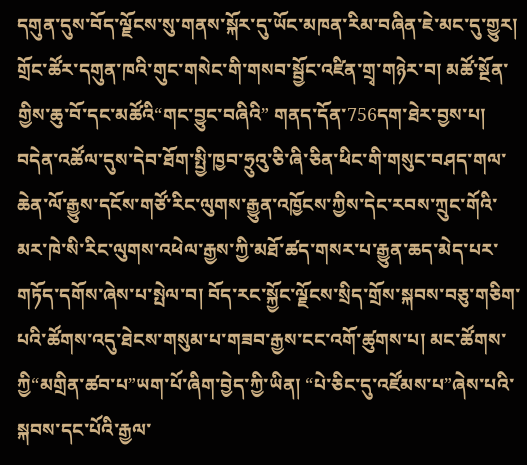དགུན་དུས་བོད་ལྗོངས་སུ་གནས་སྐོར་དུ་ཡོང་མཁན་རིམ་བཞིན་ཇེ་མང་དུ་གྱུར། གྲོང་ཚོར་དགུན་ཁའི་གུང་གསེང་གི་གསབ་སྦྱོང་འཛིན་གྲྭ་གཉེར་བ། མཚོ་སྔོན་གྱིས་ཆུ་བོ་དང་མཚོའི“གང་བྱུང་བཞིའི” གནད་དོན་756དག་ཐེར་བྱས་པ། བདེན་འཚོལ་དུས་དེབ་ཐོག་སྤྱི་ཁྱབ་ཧྲུའུ་ཅི་ཞི་ཅིན་ཕིང་གི་གསུང་བཤད་གལ་ཆེན་ལོ་རྒྱུས་དངོས་གཙོ་རིང་ལུགས་རྒྱུན་འཁྱོངས་ཀྱིས་དེང་རབས་ཀྲུང་གོའི་མར་ཁེ་སི་རིང་ལུགས་འཕེལ་རྒྱས་ཀྱི་མཐོ་ཚད་གསར་པ་རྒྱུན་ཆད་མེད་པར་གཏོད་དགོས་ཞེས་པ་སྤེལ་བ། བོད་རང་སྐྱོང་ལྗོངས་སྲིད་གྲོས་སྐབས་བཅུ་གཅིག་པའི་ཚོགས་འདུ་ཐེངས་གསུམ་པ་གཟབ་རྒྱས་ངང་འགོ་ཚུགས་པ། མང་ཚོགས་ཀྱི“མགྲིན་ཚབ་པ”ཡག་པོ་ཞིག་བྱེད་ཀྱི་ཡིན། “པེ་ཅིང་དུ་འཛོམས་པ”ཞེས་པའི་སྐབས་དང་པོའི་རྒྱལ་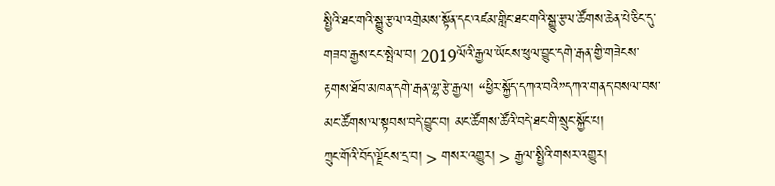སྤྱིའི་ཐང་གའི་སྒྱུ་རྩལ་འགྲེམས་སྟོན་དང་འཛམ་གླིང་ཐང་གའི་སྒྱུ་རྩལ་ཚོགས་ཆེན་པེ་ཅིང་དུ་གཟབ་རྒྱས་ངང་སྤེལ་བ། 2019ལོའི་རྒྱལ་ཡོངས་ཕུལ་བྱུང་དགེ་རྒན་གྱི་གཟེངས་རྟགས་ཐོབ་མཁན་དགེ་རྒན་ལྷ་རྩེ་རྒྱལ། “ཕྱིར་སྐྱོད་དཀའ་བའི”དཀའ་གནད་བསལ་བས་མང་ཚོགས་ལ་སྟབས་བདེ་བྱུང་བ། མང་ཚོགས་ཚོའི་བདེ་ཐང་གི་སྲུང་སྐྱོང་པ།
ཀྲུང་གོའི་བོད་ལྗོངས་དྲ་བ། > གསར་འགྱུར། > རྒྱལ་སྤྱིའི་གསར་འགྱུར།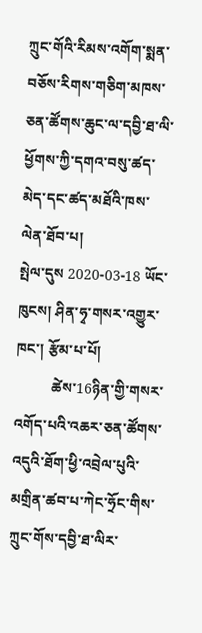ཀྲུང་གོའི་རིམས་འགོག་སྨན་བཅོས་རིགས་གཅིག་མཁས་ཅན་ཚོགས་ཆུང་ལ་དབྱི་ཐ་ལི་ཕྱོགས་ཀྱི་དགའ་བསུ་ཚད་མེད་དང་ཚད་མཐོའི་ཁས་ལེན་ཐོབ་པ།
སྤེལ་དུས 2020-03-18 ཡོང་ཁུངས། ཤིན་ཧྭ་གསར་འགྱུར་ཁང་། རྩོམ་པ་པོ།
          ཚེས་16ཉིན་གྱི་གསར་འགོད་པའི་འཆར་ཅན་ཚོགས་འདུའི་ཐོག་ཕྱི་འབྲེལ་པུའི་མགྲིན་ཚབ་པ་ཀེང་ཧྲོང་གིས་ཀྲུང་གོས་དབྱི་ཐ་ལིར་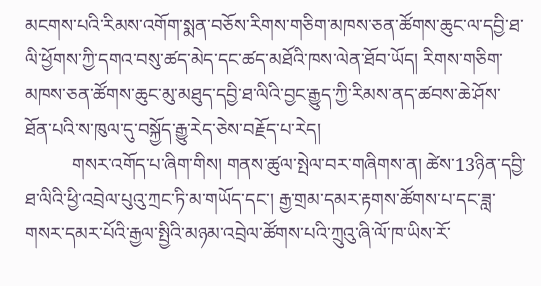མངགས་པའི་རིམས་འགོག་སྨན་བཅོས་རིགས་གཅིག་མཁས་ཅན་ཚོགས་ཆུང་ལ་དབྱི་ཐ་ལི་ཕྱོགས་ཀྱི་དགའ་བསུ་ཚད་མེད་དང་ཚད་མཐོའི་ཁས་ལེན་ཐོབ་ཡོད། རིགས་གཅིག་མཁས་ཅན་ཚོགས་ཆུང་མུ་མཐུད་དབྱི་ཐ་ལིའི་བྱང་རྒྱུད་ཀྱི་རིམས་ནད་ཚབས་ཆེ་ཤོས་ཐོན་པའི་ས་ཁུལ་དུ་བསྐྱོད་རྒྱུ་རེད་ཅེས་བརྗོད་པ་རེད།
          གསར་འགོད་པ་ཞིག་གིས། གནས་ཚུལ་སྤེལ་བར་གཞིགས་ན། ཚེས་13ཉིན་དབྱི་ཐ་ལིའི་ཕྱི་འབྲེལ་པུའུ་ཀྲང་ཏི་མ་གཡོད་དང་། རྒྱ་གྲམ་དམར་རྟགས་ཚོགས་པ་དང་ཟླ་གསར་དམར་པོའི་རྒྱལ་སྤྱིའི་མཉམ་འབྲེལ་ཚོགས་པའི་ཀྲུའུ་ཞི་ལོ་ཁ་ཡིས་རོ་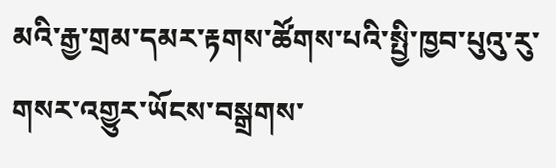མའི་རྒྱ་གྲམ་དམར་རྟགས་ཚོགས་པའི་སྤྱི་ཁྱབ་པུའུ་རུ་གསར་འགྱུར་ཡོངས་བསྒྲགས་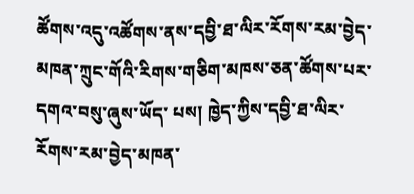ཚོགས་འདུ་འཚོགས་ནས་དབྱི་ཐ་ལིར་རོགས་རམ་བྱེད་མཁན་ཀྲུང་གོའི་རིགས་གཅིག་མཁས་ཅན་ཚོགས་པར་དགའ་བསུ་ཞུས་ཡོད་ པས། ཁྱེད་ཀྱིས་དབྱི་ཐ་ལིར་རོགས་རམ་བྱེད་མཁན་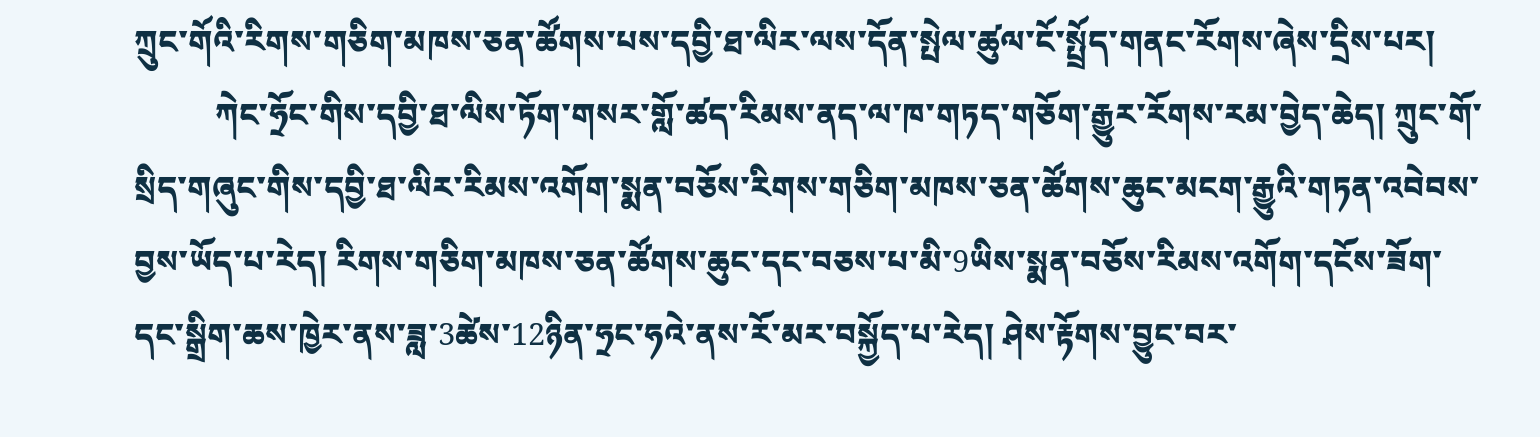ཀྲུང་གོའི་རིགས་གཅིག་མཁས་ཅན་ཚོགས་པས་དབྱི་ཐ་ལིར་ལས་དོན་སྤེལ་ཚུལ་ངོ་སྤྲོད་གནང་རོགས་ཞེས་དྲིས་པར།
          ཀེང་ཧྲོང་གིས་དབྱི་ཐ་ལིས་ཏོག་གསར་གློ་ཚད་རིམས་ནད་ལ་ཁ་གཏད་གཅོག་རྒྱུར་རོགས་རམ་བྱེད་ཆེད། ཀྲུང་གོ་སྲིད་གཞུང་གིས་དབྱི་ཐ་ལིར་རིམས་འགོག་སྨན་བཅོས་རིགས་གཅིག་མཁས་ཅན་ཚོགས་ཆུང་མངག་རྒྱུའི་གཏན་འབེབས་བྱས་ཡོད་པ་རེད། རིགས་གཅིག་མཁས་ཅན་ཚོགས་ཆུང་དང་བཅས་པ་མི་9ཡིས་སྨན་བཅོས་རིམས་འགོག་དངོས་ཟོག་དང་སྒྲིག་ཆས་ཁྱེར་ནས་ཟླ་3ཚེས་12ཉིན་ཧྲང་ཧའེ་ནས་རོ་མར་བསྐྱོད་པ་རེད། ཤེས་རྟོགས་བྱུང་བར་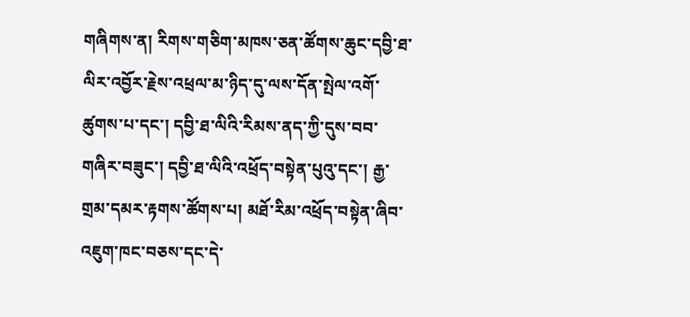གཞིགས་ན། རིགས་གཅིག་མཁས་ཅན་ཚོགས་ཆུང་དབྱི་ཐ་ལིར་འབྱོར་རྗེས་འཕྲལ་མ་ཉིད་དུ་ལས་དོན་སྤེལ་འགོ་ཚུགས་པ་དང་། དབྱི་ཐ་ལིའི་རིམས་ནད་ཀྱི་དུས་བབ་གཞིར་བཟུང་། དབྱི་ཐ་ལིའི་འཕྲོད་བསྟེན་པུའུ་དང་། རྒྱ་གྲམ་དམར་རྟགས་ཚོགས་པ། མཐོ་རིམ་འཕྲོད་བསྟེན་ཞིབ་འཇུག་ཁང་བཅས་དང་དེ་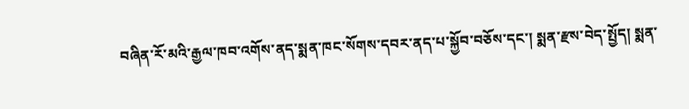བཞིན་རོ་མའི་རྒྱལ་ཁབ་འགོས་ནད་སྨན་ཁང་སོགས་དབར་ནད་པ་སྐྱོབ་བཅོས་དང་། སྨན་རྫས་བེད་སྤྱོད། སྨན་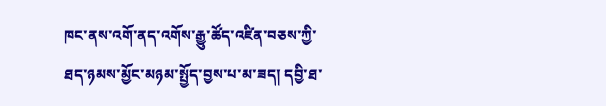ཁང་ནས་འགོ་ནད་འགོས་རྒྱུ་ཚོད་འཛིན་བཅས་ཀྱི་ཐད་ཉམས་མྱོང་མཉམ་སྤྱོད་བྱས་པ་མ་ཟད། དབྱི་ཐ་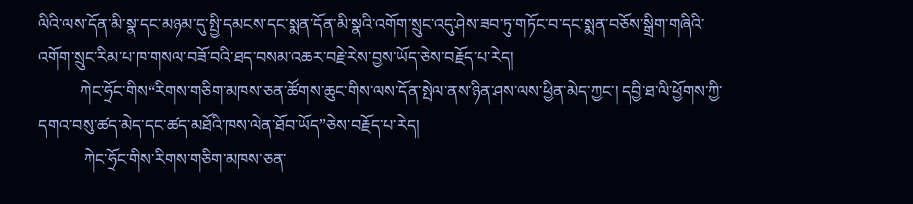ལིའི་ལས་དོན་མི་སྣ་དང་མཉམ་དུ་སྤྱི་དམངས་དང་སྨན་དོན་མི་སྣའི་འགོག་སྲུང་འདུ་ཤེས་ཟབ་ཏུ་གཏོང་བ་དང་སྨན་བཅོས་སྒྲིག་གཞིའི་འགོག་སྲུང་རིམ་པ་ཁ་གསལ་བཟོ་བའི་ཐད་བསམ་འཆར་བརྗེ་རེས་བྱས་ཡོད་ཅེས་བརྗོད་པ་རེད།
          ཀེང་ཧྲོང་གིས“རིགས་གཅིག་མཁས་ཅན་ཚོགས་ཆུང་གིས་ལས་དོན་སྤེལ་ནས་ཉིན་ཤས་ལས་ཕྱིན་མེད་ཀྱང་། དབྱི་ཐ་ལི་ཕྱོགས་ཀྱི་དགའ་བསུ་ཚད་མེད་དང་ཚད་མཐོའི་ཁས་ལེན་ཐོབ་ཡོད”ཅེས་བརྗོད་པ་རེད།
           ཀེང་ཧྲོང་གིས་རིགས་གཅིག་མཁས་ཅན་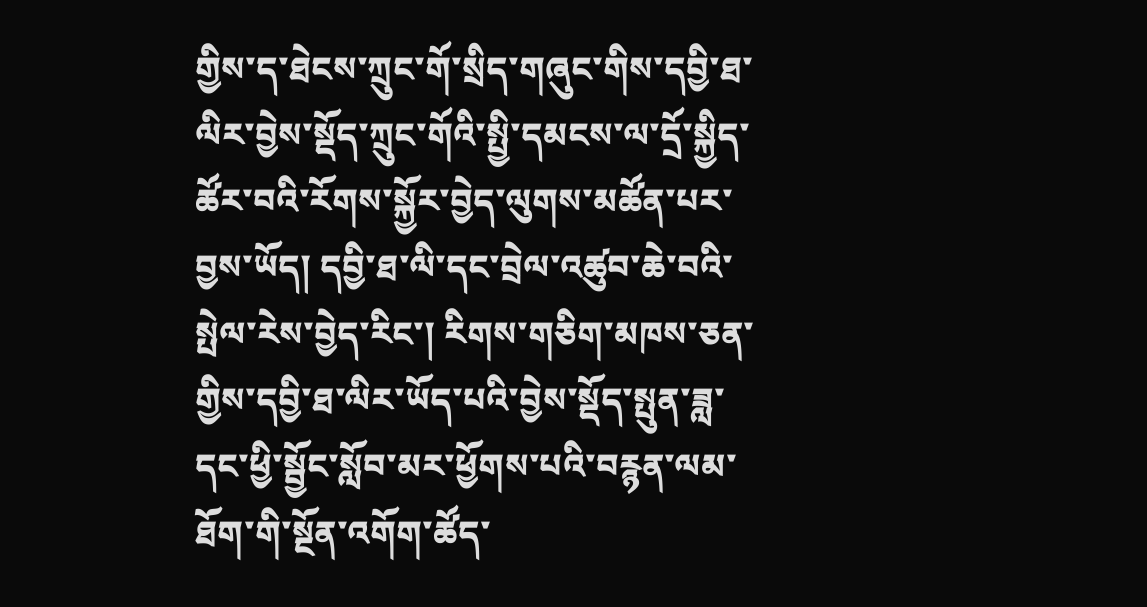གྱིས་ད་ཐེངས་ཀྲུང་གོ་སྲིད་གཞུང་གིས་དབྱི་ཐ་ལིར་བྱེས་སྡོད་ཀྲུང་གོའི་སྤྱི་དམངས་ལ་དྲོ་སྐྱིད་ཚོར་བའི་རོགས་སྐྱོར་བྱེད་ལུགས་མཚོན་པར་བྱས་ཡོད། དབྱི་ཐ་ལི་དང་བྲེལ་འཚུབ་ཆེ་བའི་སྤེལ་རེས་བྱེད་རིང་། རིགས་གཅིག་མཁས་ཅན་གྱིས་དབྱི་ཐ་ལིར་ཡོད་པའི་བྱེས་སྡོད་སྤུན་ཟླ་དང་ཕྱི་སྦྱོང་སློབ་མར་ཕྱོགས་པའི་བརྙན་ལམ་ཐོག་གི་སྔོན་འགོག་ཚོད་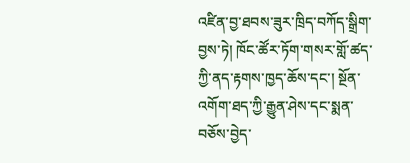འཛིན་བྱ་ཐབས་ཟུར་ཁྲིད་བཀོད་སྒྲིག་བྱས་ཏེ། ཁོང་ཚོར་ཏོག་གསར་གློ་ཚད་ཀྱི་ནད་རྟགས་ཁྱད་ཆོས་དང་། སྔོན་འགོག་ཐད་ཀྱི་རྒྱུན་ཤེས་དང་སྨན་བཅོས་བྱེད་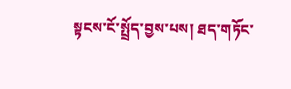སྟངས་ངོ་སྤྲོད་བྱས་པས། ཐད་གཏོང་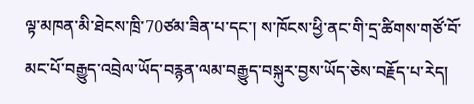ལྟ་མཁན་མི་ཐེངས་ཁྲི་70ཙམ་ཟིན་པ་དང་། ས་ཁོངས་ཕྱི་ནང་གི་དྲ་ཚིགས་གཙོ་བོ་མང་པོ་བརྒྱུད་འབྲེལ་ཡོད་བརྙན་ལམ་བརྒྱུད་བསྐུར་བྱས་ཡོད་ཅེས་བརྗོད་པ་རེད།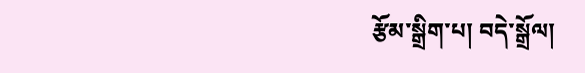རྩོམ་སྒྲིག་པ། བདེ་སྒྲོལ།